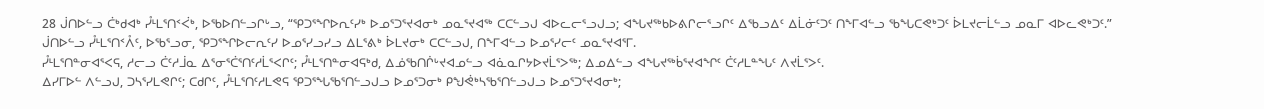28 ᒎᑎᐅᓪᓗ ᑖᒃᑯᐊᒃ ᓮᒻᒪᕐᑎᑉᐹᒃ, ᐅᖃᐅᑎᓪᓗᒋᒡᓗ, “ᕿᑐᕐᖏᐅᕆᑦᓯᒃ ᐅᓄᕐᑐᕐᔪᐊᓂᒃ ᓄᓇᕐᔪᐊᖅ ᑕᑕᓪᓗᒍ ᐊᐅᓚᓕᕐᓗᒍᓗ; ᐊᖓᔪᖅᑲᐅᕕᒋᓕᕐᓗᒋᑦ ᐃᖃᓗᐃᑦ ᐃᒫᓃᑦᑐᑦ ᑎᖕᒥᐊᓪᓗ ᖃᖓᑕᕙᒃᑐᑦ ᐆᒪᔪᓕᒫᓪᓗ ᓄᓇᒥ ᐊᐅᓚᕙᒃᑐᑦ.”
ᒎᑎᐅᓪᓗ ᓮᒻᒪᕐᑎᑉᐰᑦ, ᐅᖃᕐᓗᓂ, ᕿᑐᕐᖏᐅᓕᕆᑦᓯ ᐅᓄᕐᓯᓗᓯᓗ ᐃᒪᕐᕕᒃ ᐆᒪᔪᓂᒃ ᑕᑕᓪᓗᒍ, ᑎᖕᒥᐊᓪᓗ ᐅᓄᕐᓯᓕᑦ ᓄᓇᕐᔪᐊᕐᒥ.
ᓮᒻᒪᕐᑎᓐᓂᐊᕐᐸᕋ, ᓱᓕᓗ ᑖᑦᓱᒨᓇ ᐃᕐᓂᕐᑖᕐᑎᑦᓱᒫᕐᐸᒋᑦ; ᓮᒻᒪᕐᑎᓐᓂᐊᕋᒃᑯ, ᐃᓅᖃᑎᒌᒡᔪᐊᓄᓪᓗ ᐊᓈᓇᒋᔭᐅᔪᒫᕐᐳᖅ; ᐃᓄᐃᓪᓗ ᐊᖓᔪᖅᑳᕐᔪᐊᖏᑦ ᑖᑦᓱᒪᓐᖓᑦ ᐱᔪᒫᕐᐳᑦ.
ᐃᓯᒥᐅᓪ ᐱᓪᓗᒍ, ᑐᓴᕐᓯᒪᕙᒋᑦ; ᑕᑯᒋᑦ, ᓮᒻᒪᕐᑎᑦᓱᒪᕙᕋ ᕿᑐᕐᖓᖃᕐᑎᓪᓗᒍᓗ ᐅᓄᕐᑐᓂᒃ ᑭᖑᕚᒃᓴᖃᕐᑎᓪᓗᒍᓗ ᐅᓄᕐᑐᕐᔪᐊᓂᒃ;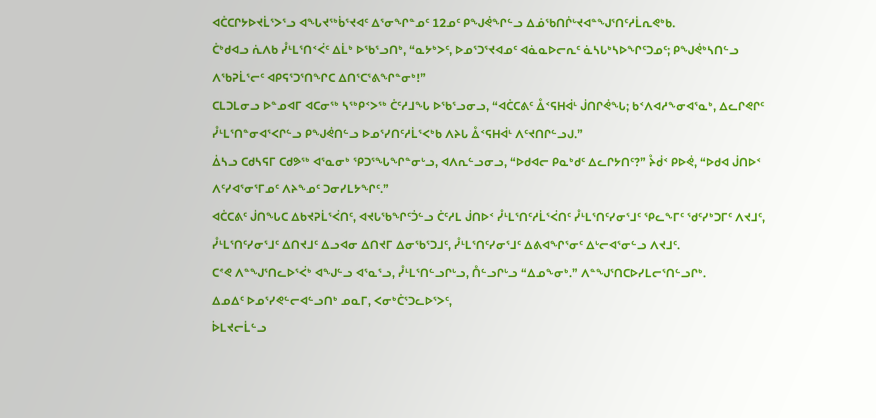ᐊᑖᑕᒋᔭᐅᔪᒫᕐᐳᕐᓗ ᐊᖓᔪᖅᑳᕐᔪᐊᑦ ᐃᕐᓂᖏᓐᓄᑦ 12ᓄᑦ ᑭᖑᕚᖏᓪᓗ ᐃᓅᖃᑎᒌᒡᔪᐊᓐᖑᕐᑎᑦᓱᒫᕆᕙᒃᑲ.
ᑖᒃᑯᐊᓗ ᕇᐱᑲ ᓮᒻᒪᕐᑎᑉᐹᑦ ᐃᒫᒃ ᐅᖃᕐᓗᑎᒃ, “ᓇᔭᒃᐳᑦ, ᐅᓄᕐᑐᕐᔪᐊᓄᑦ ᐊᓈᓇᐅᓕᕆᑦ ᓈᓴᒐᒃᓴᐅᖏᑦᑐᓄᑦ; ᑭᖑᕚᒃᓴᑎᓪᓗ ᐱᖃᕈᒫᕐᓕᑦ ᐊᑭᕋᕐᑐᕐᑎᖏᑕ ᐃᑎᕐᑕᕐᕕᖏᓐᓂᒃ!”
ᑕᒪᑐᒪᓂᓗ ᐅᓐᓄᐊᒥ ᐊᑕᓂᖅ ᓴᖅᑭᑉᐳᖅ ᑖᑦᓱᒧᖓ ᐅᖃᕐᓗᓂᓗ, “ᐊᑖᑕᕕᑦ ᐂᑉᕋᕼᐋᒻ ᒎᑎᒋᕚᖓ; ᑲᑉᐱᐊᓱᖕᓂᐊᕐᓇᒃ, ᐃᓚᒋᕙᒋᑦ ᓮᒻᒪᕐᑎᓐᓂᐊᕐᐸᒋᓪᓗ ᑭᖑᕚᑎᓪᓗ ᐅᓄᕐᓯᑎᑦᓱᒫᕐᐸᒃᑲ ᐱᔨᒐ ᐂᑉᕋᕼᐋᒻ ᐱᑦᔪᑎᒋᓪᓗᒍ.”
ᐄᓴᓗ ᑕᑯᓴᕋᒥ ᑕᑯᕗᖅ ᐊᕐᓇᓂᒃ ᕿᑐᕐᖓᖏᓐᓂᒡᓗ, ᐊᐱᕆᓪᓗᓂᓗ, “ᐅᑯᐊᓕ ᑭᓇᒃᑯᑦ ᐃᓚᒋᔭᑎᑦ?” ᔧᑰᑉ ᑭᐅᕚ, “ᐅᑯᐊ ᒎᑎᐅᑉ ᐱᑦᓯᐊᕐᓂᕐᒥᓄᑦ ᐱᔨᖕᓄᑦ ᑐᓂᓯᒪᔭᖏᑦ.”
ᐊᑖᑕᕕᑦ ᒎᑎᖓᑕ ᐃᑲᔪᕈᒫᕐᐹᑎᑦ, ᐊᔪᒐᖃᖏᑦᑑᓪᓗ ᑖᑦᓱᒪ ᒎᑎᐅᑉ ᓮᒻᒪᕐᑎᑦᓱᒫᕐᐹᑎᑦ ᓮᒻᒪᕐᑎᑦᓯᓂᕐᒧᑦ ᕿᓚᖕᒥᑦ ᖁᑦᓯᒃᑐᒥᑦ ᐱᔪᒧᑦ, ᓮᒻᒪᕐᑎᑦᓯᓂᕐᒧᑦ ᐃᑎᔪᒧᑦ ᐃᓗᐊᓂ ᐃᑎᔪᒥ ᐃᓂᖃᕐᑐᒧᑦ, ᓮᒻᒪᕐᑎᑦᓯᓂᕐᒧᑦ ᐃᕕᐊᖏᕐᓂᑦ ᐃᒡᓕᐊᕐᓂᓪᓗ ᐱᔪᒧᑦ.
ᑕᕝᕙ ᐱᓐᖑᕐᑎᓚᐅᕐᐹᒃ ᐊᖑᓪᓗ ᐊᕐᓇᕐᓗ, ᓮᒻᒪᕐᑎᓪᓗᒋᒡᓗ, ᑍᓪᓗᒋᒡᓗ “ᐃᓄᖕᓂᒃ.” ᐱᓐᖑᕐᑎᑕᐅᓯᒪᓕᕐᑎᓪᓗᒋᒃ.
ᐃᓄᐃᑦ ᐅᓄᕐᓯᕙᓪᓕᐊᓪᓗᑎᒃ ᓄᓇᒥ, ᐸᓂᒃᑖᕐᑐᓚᐅᕐᐳᑦ,
ᐆᒪᔪᓕᒫᓪᓗ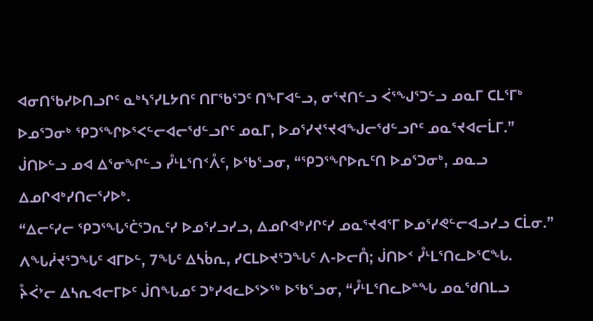ᐊᓂᑎᖃᓯᐅᑎᓗᒋᑦ ᓇᒃᓴᕐᓯᒪᔭᑎᑦ ᑎᒥᖃᕐᑐᑦ ᑎᖕᒥᐊᓪᓗ, ᓂᕐᔪᑎᓪᓗ ᐹᕐᖑᕐᑐᓪᓗ ᓄᓇᒥ ᑕᒪᕐᒥᒃ ᐅᓄᕐᑐᓂᒃ ᕿᑐᕐᖏᐅᕐᐸᓪᓕᐊᓕᖁᓪᓗᒋᑦ ᓄᓇᒥ, ᐅᓄᕐᓯᔪᕐᔪᐊᖑᓕᖁᓪᓗᒋᑦ ᓄᓇᕐᔪᐊᓕᒫᒥ.”
ᒎᑎᐅᓪᓗ ᓄᐊ ᐃᕐᓂᖏᓪᓗ ᓮᒻᒪᕐᑎᑉᐰᑦ, ᐅᖃᕐᓗᓂ, “ᕿᑐᕐᖏᐅᕆᑦᑎ ᐅᓄᕐᑐᓂᒃ, ᓄᓇᓗ ᐃᓄᒋᐊᒃᓯᑎᓕᕐᓯᐅᒃ.
“ᐃᓕᑦᓯᓕ ᕿᑐᕐᖓᕐᑖᕐᑐᕆᑦᓯ ᐅᓄᕐᓯᓗᓯᓗ, ᐃᓄᒋᐊᒃᓯᒋᑦᓯ ᓄᓇᕐᔪᐊᕐᒥ ᐅᓄᕐᓯᕙᓪᓕᐊᓗᓯᓗ ᑕᒫᓂ.”
ᐱᖓᓲᔪᕐᑐᖓᑦ ᐊᒥᐅᓪ, 7ᖓᑦ ᐃᓴᑳᕆ, ᓯᑕᒪᐅᔪᕐᑐᖓᑦ ᐱ-ᐅᓕᑍ; ᒎᑎᐅᑉ ᓮᒻᒪᕐᑎᓚᐅᕐᑕᖓ.
ᔧᐹᔾᓕ ᐃᓴᕆᐊᓕᒥᐅᑦ ᒎᑎᖓᓄᑦ ᑐᒃᓯᐊᓚᐅᕐᐳᖅ ᐅᖃᕐᓗᓂ, “ᓮᒻᒪᕐᑎᓚᐅᓐᖓ ᓄᓇᖁᑎᒪᓗ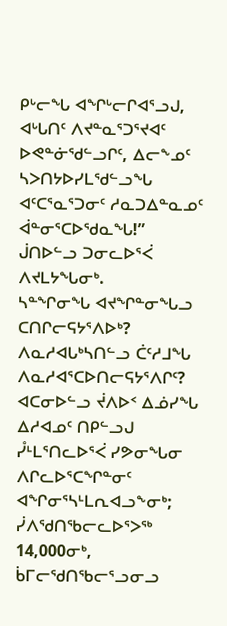ᑭᒡᓕᖓ ᐊᖏᒡᓕᒋᐊᕐᓗᒍ, ᐊᒡᒐᑎᑦ ᐱᔪᓐᓇᕐᑐᕐᔪᐊᑦ ᐅᕙᓐᓃᖁᓪᓗᒋᑦ, ᐃᓕᖕᓄᑦ ᓴᐳᑎᔭᐅᓯᒪᖁᓪᓗᖓ ᐊᑦᑕᕐᓇᕐᑐᓂᑦ ᓱᓇᑐᐃᓐᓇᓄᑦ ᐋᓐᓂᕐᑕᐅᖁᓇᖓ!” ᒎᑎᐅᓪᓗ ᑐᓂᓚᐅᕐᐹ ᐱᔪᒪᔭᖓᓂᒃ.
ᓴᓐᖏᓂᖓ ᐊᔪᖏᓐᓂᖓᓗ ᑕᑎᒋᓕᕋᔭᕐᐱᐅᒃ? ᐱᓇᓱᐊᒐᒃᓴᑎᓪᓗ ᑖᑦᓱᒧᖓ ᐱᓇᓱᐊᕐᑕᐅᑎᓕᕋᔭᕐᐱᒋᑦ?
ᐊᑕᓂᐅᓪᓗ ᔫᐱᐅᑉ ᐃᓅᓯᖓ ᐃᓱᐊᓄᑦ ᑎᑭᓪᓗᒍ ᓮᒻᒪᕐᑎᓚᐅᕐᐹ ᓯᕗᓂᖓᓂ ᐱᒋᓚᐅᕐᑕᖏᓐᓂᑦ ᐊᖏᓂᕐᓴᒻᒪᕆᐊᓗᖕᓂᒃ; ᓰᐱᖁᑎᖃᓕᓚᐅᕐᐳᖅ 14,000ᓂᒃ, ᑳᒥᓕᖁᑎᖃᓕᕐᓗᓂᓗ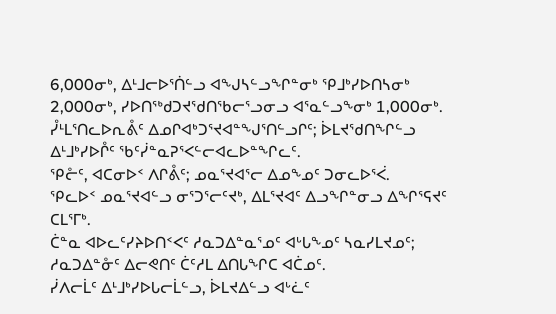6,000ᓂᒃ, ᐃᒻᒧᓕᐅᕐᑏᓪᓗ ᐊᖑᓴᓪᓗᖏᓐᓂᒃ ᕿᒧᒃᓯᐅᑎᓴᓂᒃ 2,000ᓂᒃ, ᓯᐅᑎᖅᑯᑐᔪᖁᑎᖃᓕᕐᓗᓂᓗ ᐊᕐᓇᓪᓗᖕᓂᒃ 1,000ᓂᒃ.
ᓮᒻᒪᕐᑎᓚᐅᕆᕔᑦ ᐃᓄᒋᐊᒃᑐᕐᔪᐊᓐᖑᕐᑎᓪᓗᒋᑦ; ᐆᒪᔪᖁᑎᖏᓪᓗ ᐃᒻᒧᒃᓯᐅᒊᑦ ᖃᑦᓰᓐᓇᕈᕐᐸᓪᓕᐊᓚᐅᓐᖏᓚᑦ.
ᕿᓔᑦ, ᐊᑕᓂᐅᑉ ᐱᒋᕔᑦ; ᓄᓇᕐᔪᐊᕐᓕ ᐃᓄᖕᓄᑦ ᑐᓂᓚᐅᕐᐹ.
ᕿᓚᐅᑉ ᓄᓇᕐᔪᐊᓪᓗ ᓂᕐᑐᕐᓕᑦᔪᒃ, ᐃᒪᕐᔪᐊᑦ ᐃᓗᖏᓐᓂᓗ ᐃᖏᕐᕋᔪᑦ ᑕᒪᕐᒥᒃ.
ᑖᓐᓇ ᐊᐅᓚᑦᓯᔨᐅᑎᑉᐸᑦ ᓱᓇᑐᐃᓐᓇᕐᓄᑦ ᐊᒡᒐᖕᓄᑦ ᓴᓇᓯᒪᔪᓄᑦ; ᓱᓇᑐᐃᓐᓁᑦ ᐃᓕᕙᑎᑦ ᑖᑦᓱᒪ ᐃᑎᒐᖏᑕ ᐊᑖᓄᑦ.
ᓰᐱᓕᒫᑦ ᐃᒻᒧᒃᓯᐅᒐᓕᒫᓪᓗ, ᐆᒪᔪᐃᓪᓗ ᐊᒡᓛᑦ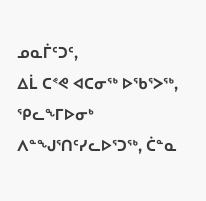ᓄᓇᒦᑦᑐᑦ,
ᐃᒫ ᑕᕝᕙ ᐊᑕᓂᖅ ᐅᖃᕐᐳᖅ, ᕿᓚᖕᒥᐅᓂᒃ ᐱᓐᖑᕐᑎᑦᓯᓚᐅᕐᑐᖅ, ᑖᓐᓇ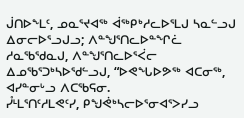ᒎᑎᐅᖕᒪᑦ, ᓄᓇᕐᔪᐊᖅ ᐋᖅᑭᒃᓱᓚᐅᕐᒪᒍ ᓴᓇᓪᓗᒍ ᐃᓂᓕᐅᕐᓗᒍᓗ; ᐱᓐᖑᕐᑎᓚᐅᓐᖏᓛ ᓱᓇᖃᖁᓇᒍ, ᐱᓐᖑᕐᑎᓚᐅᕐᐹᓕ ᐃᓄᖃᕐᑐᒃᓴᐅᖁᓪᓗᒍ, “ᐅᕙᖓᐅᕗᖅ ᐊᑕᓂᖅ, ᐊᓯᓐᓂᒡᓗ ᐱᑕᖃᕋᓂ.
ᓮᒻᒪᕐᑎᑦᓱᒪᕙᑦᓯ, ᑭᖑᕚᒃᓴᓕᐅᕐᓂᐊᕐᐳᓯᓗ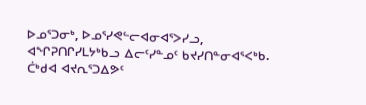ᐅᓄᕐᑐᓂᒃ, ᐅᓄᕐᓯᕙᓪᓕᐊᓂᐊᕐᐳᓯᓗ, ᐊᖏᕈᑎᒋᓯᒪᔭᒃᑲᓗ ᐃᓕᑦᓯᓐᓄᑦ ᑲᔪᓯᑎᓐᓂᐊᕐᐸᒃᑲ.
ᑖᒃᑯᐊ ᐊᔪᕆᕐᑐᐃᕗᑦ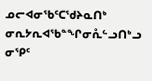ᓄᓕᐊᓂᖃᑦᑕᖁᔨᓇᑎᒃ ᓂᕆᔭᕆᐊᖃᓐᖏᓂᕅᓪᓗᑎᒃᓗ ᓂᕿᑦ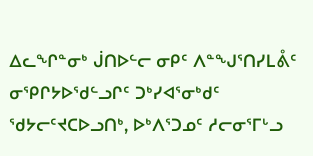ᐃᓚᖏᓐᓂᒃ ᒎᑎᐅᓪᓕ ᓂᑭᑦ ᐱᓐᖑᕐᑎᓯᒪᕔᑦ ᓂᕿᒋᔭᐅᖁᓪᓗᒋᑦ ᑐᒃᓯᐊᕐᓂᒃᑯᑦ ᖁᔭᓕᑦᔪᑕᐅᓗᑎᒃ, ᐅᒃᐱᕐᑐᓄᑦ ᓱᓕᓂᕐᒥᒡᓗ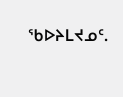ᖃᐅᔨᒪᔪᓄᑦ.